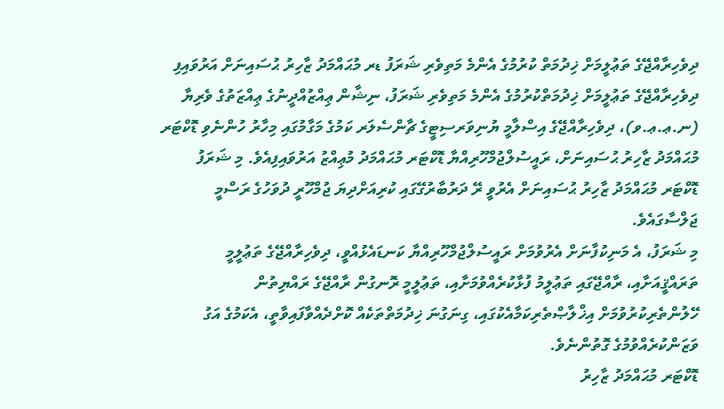ދިވެހިރާއްޖޭގެ ތަޢުލީމަށް ޚިދުމަތް ކުރުމުގެ އެންމެ މަތިވެރި ޝަރަފު ޑރ މުޙައްމަދު ޒާހިރު ޙުސައިނަށް އަރުވައިފި
ދިވެހިރާއްޖޭގެ ތަޢުލީމަށް ޚިދުމަތްކުރުމުގެ އެންމެ މަތިވެރި ޝަރަފު، ނިޝާން ޢިއްޒުއްދީނުގެ ޢިއްޒަތުގެ ވެރިޔާ (ނ.ޢ.ޢ.ވ)، ދިވެހިރާއްޖޭގެ އިސްލާމީ ޔުނިވަރސިޓީގެ ޗާންސެލަރ ކަމުގެ މަގާމުގައި މިހާރު ހުންނެވި ޑޮކްޓަރ މުޙައްމަދު ޒާހިރު ޙުސައިނަށް، ރައީސުލްޖުމްހޫރިއްޔާ ޑޮކްޓަރ މުޙައްމަދު މުޢިއްޒު އަރުވައިފިއެވެ. މި ޝަރަފު ޑޮކްޓަރ މުޙައްމަދު ޒާހިރު ޙުސައިނަށް އެރުވީ ރޭ ދަރުބާރުގޭގައި ކުރިއަށްދިޔަ ޖުމްހޫރީ ދުވަހުގެ ރަސްމީ ޖަލްސާގައެވެ.
މި ޝަރަފު، އެ މަނިކުފާނަށް އެރުވުމަށް ރައީސުލްޖުމްހޫރިއްޔާ ކަނޑައެޅުއްވީ، ދިވެހިރާއްޖޭގެ ތަޢުލީމީ ތަރައްޤީއަށާއި، ރާއްޖޭގައި ތަޢުލީމު ފުޅާކުރެއްވުމަށާއި، ތަޢުލީމީ ރޮނގުން ރާއްޖޭގެ ރައްޔިތުން ހޭލުންތެރިކުރުވުމަށް އިޚްލާޞްތެރިކަމާއެކުގައި، ގިނަގުނަ ޚިދުމަތްތަކެއް ކޮށްދެއްވާފައިވާތީ، އެކަމުގެ އަގު ވަޒަންކުރެއްވުމުގެ ގޮތުންނެވެ.
ޑޮކްޓަރ މުޙައްމަދު ޒާހިރު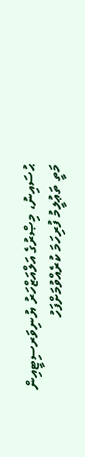ޙުސައިނު، މިޞްރުގެ އަލްއަޒްހަރު ޔުނިވަރސިޓީއިން މަތީ ތަޢުލީމު ފުރިހަމަ ކުރެއްވުމަށްފަހު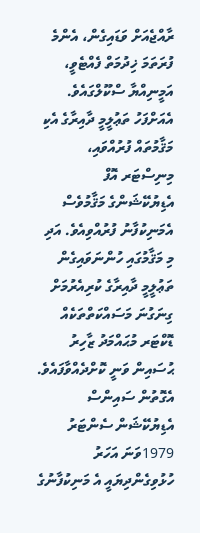ރާއްޖެއަށް ވަޑައިގެން، އެންމެ ފުރަތަމަ ޚިދުމަތް ފެއްޓެވީ، އަމީނިއްޔާ ސްކޫލްގައެވެ. އެއަށްފަހު ތަޢުލީމީ ދާއިރާގެ އެކި މަޤާމުތައް ފުރުއްވައި، މިނިސްޓަރ އޮފް އެޑިޔުކޭޝަންގެ މަޤާމުވެސް އެމަނިކުފާނު ފުރުއްވިއެވެ. އަދި މި މަޤާމުގައި ހުންނަވައިގެން ތަޢުލީމީ ދާއިރާގެ ކުރިއެރުމަށް ގިނަގުނަ މަސައްކަތްތަކެއް ޑޮކްޓަރ މުޙައްމަދު ޒާހިރު ޙުސައިން ވަނީ ކޮށްދެއްވާފައެވެ.
އެގޮތުން ސައިންސް އެޑިޔުކޭޝަން ސެންޓަރު 1979ވަނަ އަހަރު ހުޅުވިގެންދިޔައީ އެ މަނިކުފާނުގެ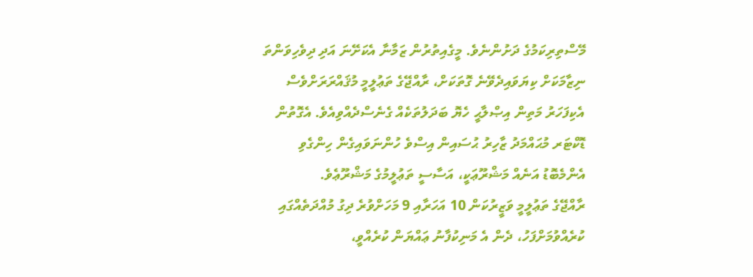މޭސްތިރިކަމުގެ ދަށުންނެވެ. މީގެއިތުރުން ޒަމާނާ އެކަށޭނަ އަދި ދިވެހިވަންތަ ނިޒާމަކަށް ކިޔަވައިދެވޭނެ ގޮތަކަށް، ރާއްޖޭގެ ތަޢުލީމީ މުޤައްރަރަށްވެސް އެކިފަހަރު މަތިން އިޞްލާޙީ ހެޔޮ ބަދަލުތަކެއް ގެނެސްދެއްވިއެވެ. އެގޮތުން ޑޮކްޓަރ މުޙައްމަދު ޒާހިރު ޙުސައިން އިސްވެ ހުންނަވައިގެން ހިންގެވި އެންމެބޮޑު އަނެއް މަޝްރޫޢަކީ، އަސާސީ ތަޢުލީމުގެ މަޝްރޫޢެވެ.
ރާއްޖޭގެ ތަޢުލީމީ ވަޒީރުކަން 10 އަހަރާއި 9 މަހަށްވުރެ ދިގު މުއްދަތެއްގައި ކުރެއްވުމަށްފަހު، ދެން އެ މަނިކުފާނު ޢައްޔަން ކުރެއްވީ،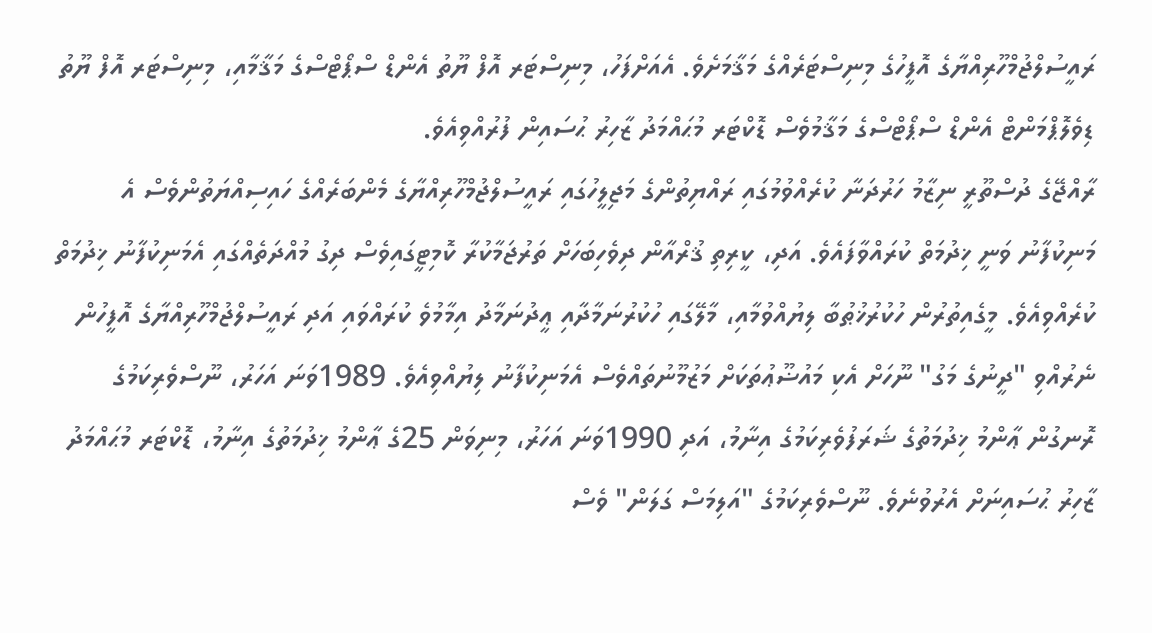ރައީސުލްޖުމްހޫރިއްޔާގެ އޮފީހުގެ މިނިސްޓަރެއްގެ މަޤާމަށެވެ. އެއަށްފަހު، މިނިސްޓަރ އޮފް ޔޫތު އެންޑް ސްޕޯޓްސްގެ މަޤާމާއި، މިނިސްޓަރ އޮފް ޔޫތު ޑިވެލޮޕްމަންޓް އެންޑް ސްޕޯޓްސްގެ މަޤާމުވެސް ޑޮކްޓަރ މުޙައްމަދު ޒާހިރު ޙުސައިން ފުރުއްވިއެވެ.
ރާއްޖޭގެ ދުސްތޫރީ ނިޒާމު ހަރުދަނާ ކުރެއްވުމުގައި ރައްޔިތުންގެ މަޖިލީހުގައި ރައީސުލްޖުމްހޫރިއްޔާގެ މެންބަރެއްގެ ހައިސިއްޔަތުންވެސް އެ މަނިކުފާނު ވަނީ ޚިދުމަތް ކުރައްވާފައެވެ. އަދި، ކީރިތި ޤުރްއާން ދިވެހިބަހަށް ތަރުޖަމާކުރާ ކޮމިޓީގައިވެސް ދިގު މުއްދަތެއްގައި އެމަނިކުފާނު ޚިދުމަތް ކުރެއްވިއެވެ. މީގެއިތުރުން ހުކުރުޚުޠުބާ ލިޔުއްވުމާއި، މާލޭގައި ހުކުރުނަމާދާއި ޢީދުނަމާދު އިމާމުވެ ކުރައްވައި އަދި ރައީސުލްޖުމްހޫރިއްޔާގެ އޮފީހުން ނެރުއްވި "ދީނުގެ މަގު" ނޫހަށް އެކި މައުޟޫޢުތަކަށް މަޒުމޫނުތައްވެސް އެމަނިކުފާނު ލިޔުއްވިއެވެ. 1989ވަނަ އަހަރު، ނޫސްވެރިކަމުގެ ރޮނގުން ޢާންމު ޚިދުމަތުގެ ޝަރަފުވެރިކަމުގެ އިނާމު، އަދި 1990ވަނަ އަހަރު، މިނިވަން 25ގެ ޢާންމު ޚިދުމަތުގެ އިނާމު، ޑޮކްޓަރ މުޙައްމަދު ޒާހިރު ޙުސައިނަށް އެރުވުނެވެ. ނޫސްވެރިކަމުގެ "އަލިމަސް ގަލަން" ވެސް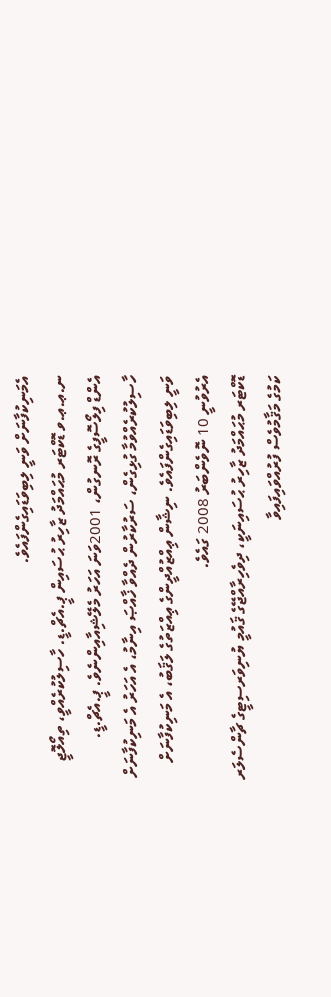އެމަނިކުފާނަށް ވަނީ ލިބިވަޑައިގެންފައެވެ.
ނ.ޢ.ޢ.ވ ޑޮކްޓަރ މުޙައްމަދު ޒާހިރު ޙުސައިން ޕީ.އެޗް.ޑީ. ހާސިލުކުރެއްވީ، ތިއޯލޮޖީ އެންޑް ފިލޯސޮފީގެ ރޮނގުން، 2001ވަނަ އަހަރު މެލޭޝިއާއިންނެވެ. ޕީ.އެޗް.ޑީ. ހާސިލުކުރެއްވުމާ ގުޅިގެން، ސަރުކާރުން ދެއްވާ ޚާއްޞަ އިނާމު، އެ އަހަރު އެ މަނިކުފާނަށް ވަނީ ލިބިވަޑައިގެންފައެވެ. ނިޝާން ޢިއްޒުއްދީންގެ ޢިއްޒަތުގެ ލަޤަބު، އެ މަނިކުފާނަށް އެރުވުނީ 10 ނޮވެންބަރު 2008 ގައެވެ.
ޑޮކްޓަރ މުޙައްމަދު ޒާހިރު ޙުސައިނަކީ، ދިވެހިރާއްޖޭގެ ޤައުމީ ޔުނިވަރސިޓީގެ ޗާންސެލަރ ކަމުގެ މަޤާމުވެސް ފުރުއްވައިފައިވާ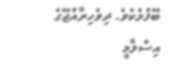ބޭފުޅެކެވެ. ދިވެހިރާއްޖޭގެ އިސްލާމީ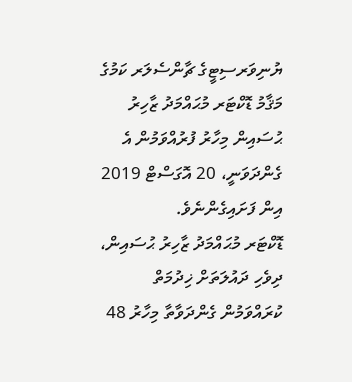ޔުނިވަރސިޓީގެ ޗާންސެލަރ ކަމުގެ މަޤާމު ޑޮކްޓަރ މުޙައްމަދު ޒާހިރު ޙުސައިން މިހާރު ފުރުއްވަމުން އެ ގެންދަވަނީ، 20 އޮގަސްޓް 2019 އިން ފަށައިގެންނެވެ.
ޑޮކްޓަރ މުޙައްމަދު ޒާހިރު ޙުސައިން، ދިވެހި ދައުލަތަށް ޚިދުމަތް ކުރައްވަމުން ގެންދަވާތާ މިހާރު 48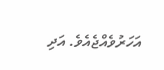އަހަރުވެއްޖެއެވެ. އަދި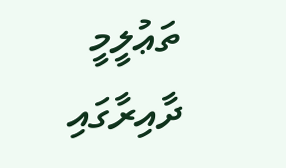ތަޢުލީމީ ދާއިރާގައި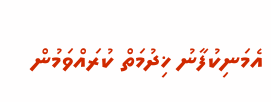އެމަނިކުފާނު ޚިދުމަތް ކުރައްވަމުން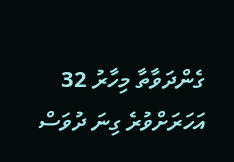ގެންދަވާތާ މިހާރު 32 އަހަރަށްވުރެ ގިނަ ދުވަސް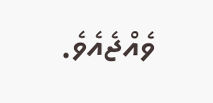ވެއްޖެއެވެ.